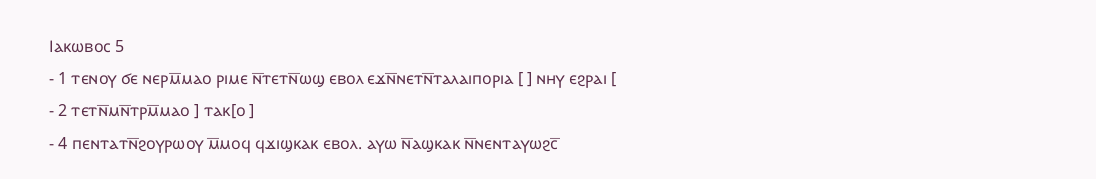Ⲓⲁⲕⲱⲃⲟⲥ 5
- 1 ⲧⲉⲛⲟⲩ ϭⲉ ⲛⲉⲣⲙ̅ⲙⲁⲟ ⲣⲓⲙⲉ ⲛ̅ⲧⲉⲧⲛ̅ⲱϣ ⲉⲃⲟⲗ ⲉϫⲛ̅ⲛⲉⲧⲛ̅ⲧⲁⲗⲁⲓⲡⲟⲣⲓⲁ [ ] ⲛⲏⲩ ⲉϩⲣⲁⲓ [
- 2 ⲧⲉⲧⲛ̅ⲙⲛ̅ⲧⲣⲙ̅ⲙⲁⲟ ] ⲧⲁⲕ[ⲟ ]
- 4 ⲡⲉⲛⲧⲁⲧⲛ̅ϩⲟⲩⲣⲱⲟⲩ ⲙ̅ⲙⲟϥ ϥϫⲓϣⲕⲁⲕ ⲉⲃⲟⲗ. ⲁⲩⲱ ⲛ̅ⲁϣⲕⲁⲕ ⲛ̅ⲛⲉⲛⲧⲁⲩⲱϩⲥ̅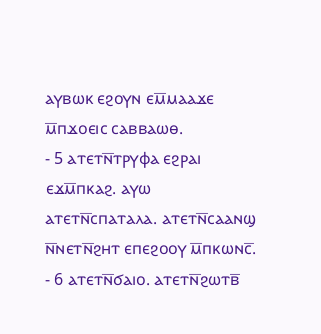ⲁⲩⲃⲱⲕ ⲉϩⲟⲩⲛ ⲉⲙ̅ⲙⲁⲁϫⲉ ⲙ̅ⲡϫⲟⲉⲓⲥ ⲥⲁⲃⲃⲁⲱⲑ.
- 5 ⲁⲧⲉⲧⲛ̅ⲧⲣⲩⲫⲁ ⲉϩⲣⲁⲓ ⲉϫⲙ̅ⲡⲕⲁϩ. ⲁⲩⲱ ⲁⲧⲉⲧⲛ̅ⲥⲡⲁⲧⲁⲗⲁ. ⲁⲧⲉⲧⲛ̅ⲥⲁⲁⲛϣ ⲛ̅ⲛⲉⲧⲛ̅ϩⲏⲧ ⲉⲡⲉϩⲟⲟⲩ ⲙ̅ⲡⲕⲱⲛⲥ̅.
- 6 ⲁⲧⲉⲧⲛ̅ϭⲁⲓⲟ. ⲁⲧⲉⲧⲛ̅ϩⲱⲧⲃ̅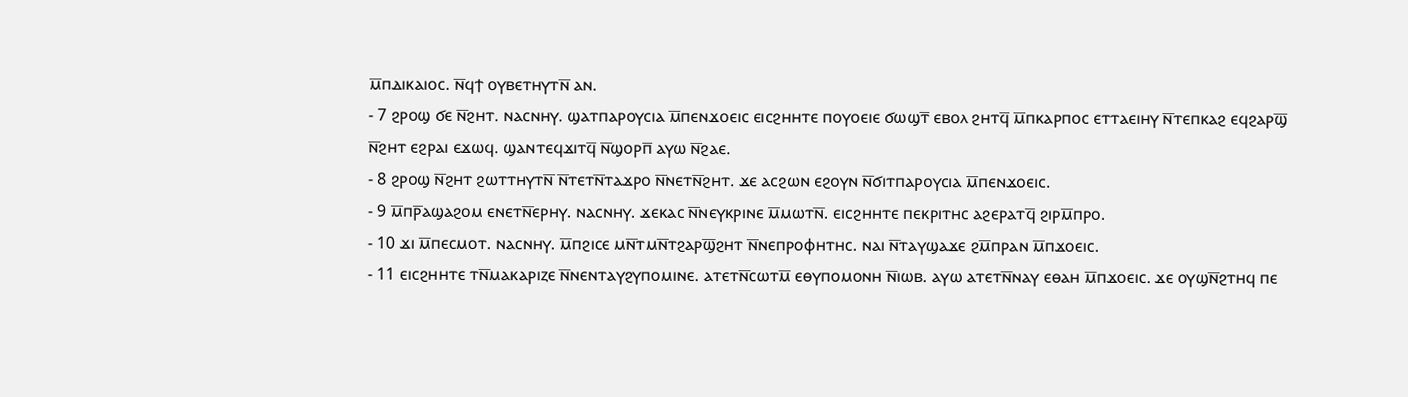ⲙ̅ⲡⲇⲓⲕⲁⲓⲟⲥ. ⲛ̅ϥϯ ⲟⲩⲃⲉⲧⲏⲩⲧⲛ̅ ⲁⲛ.
- 7 ϩⲣⲟϣ ϭⲉ ⲛ̅ϩⲏⲧ. ⲛⲁⲥⲛⲏⲩ. ϣⲁⲧⲡⲁⲣⲟⲩⲥⲓⲁ ⲙ̅ⲡⲉⲛϫⲟⲉⲓⲥ ⲉⲓⲥϩⲏⲏⲧⲉ ⲡⲟⲩⲟⲉⲓⲉ ϭⲱϣⲧ̅ ⲉⲃⲟⲗ ϩⲏⲧϥ̅ ⲙ̅ⲡⲕⲁⲣⲡⲟⲥ ⲉⲧⲧⲁⲉⲓⲏⲩ ⲛ̅ⲧⲉⲡⲕⲁϩ ⲉϥϩⲁⲣϣ̅ ⲛ̅ϩⲏⲧ ⲉϩⲣⲁⲓ ⲉϫⲱϥ. ϣⲁⲛⲧⲉϥϫⲓⲧϥ̅ ⲛ̅ϣⲟⲣⲡ̅ ⲁⲩⲱ ⲛ̅ϩⲁⲉ.
- 8 ϩⲣⲟϣ ⲛ̅ϩⲏⲧ ϩⲱⲧⲧⲏⲩⲧⲛ̅ ⲛ̅ⲧⲉⲧⲛ̅ⲧⲁϫⲣⲟ ⲛ̅ⲛⲉⲧⲛ̅ϩⲏⲧ. ϫⲉ ⲁⲥϩⲱⲛ ⲉϩⲟⲩⲛ ⲛ̅ϭⲓⲧⲡⲁⲣⲟⲩⲥⲓⲁ ⲙ̅ⲡⲉⲛϫⲟⲉⲓⲥ.
- 9 ⲙ̅ⲡⲣ̅ⲁϣⲁϩⲟⲙ ⲉⲛⲉⲧⲛ̅ⲉⲣⲏⲩ. ⲛⲁⲥⲛⲏⲩ. ϫⲉⲕⲁⲥ ⲛ̅ⲛⲉⲩⲕⲣⲓⲛⲉ ⲙ̅ⲙⲱⲧⲛ̅. ⲉⲓⲥϩⲏⲏⲧⲉ ⲡⲉⲕⲣⲓⲧⲏⲥ ⲁϩⲉⲣⲁⲧϥ̅ ϩⲓⲣⲙ̅ⲡⲣⲟ.
- 10 ϫⲓ ⲙ̅ⲡⲉⲥⲙⲟⲧ. ⲛⲁⲥⲛⲏⲩ. ⲙ̅ⲡϩⲓⲥⲉ ⲙⲛ̅ⲧⲙⲛ̅ⲧϩⲁⲣϣ̅ϩⲏⲧ ⲛ̅ⲛⲉⲡⲣⲟⲫⲏⲧⲏⲥ. ⲛⲁⲓ ⲛ̅ⲧⲁⲩϣⲁϫⲉ ϩⲙ̅ⲡⲣⲁⲛ ⲙ̅ⲡϫⲟⲉⲓⲥ.
- 11 ⲉⲓⲥϩⲏⲏⲧⲉ ⲧⲛ̅ⲙⲁⲕⲁⲣⲓⲍⲉ ⲛ̅ⲛⲉⲛⲧⲁⲩϩⲩⲡⲟⲙⲓⲛⲉ. ⲁⲧⲉⲧⲛ̅ⲥⲱⲧⲙ̅ ⲉⲑⲩⲡⲟⲙⲟⲛⲏ ⲛ̅ⲓⲱⲃ. ⲁⲩⲱ ⲁⲧⲉⲧⲛ̅ⲛⲁⲩ ⲉⲑⲁⲏ ⲙ̅ⲡϫⲟⲉⲓⲥ. ϫⲉ ⲟⲩϣⲛ̅ϩⲧⲏϥ ⲡⲉ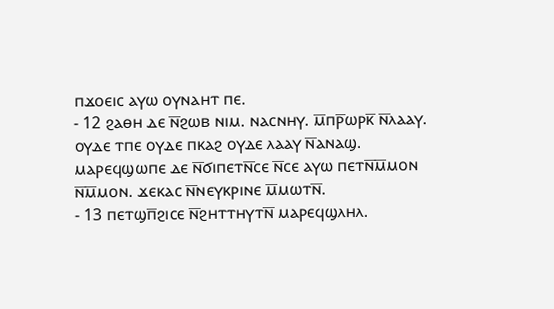ⲡϫⲟⲉⲓⲥ ⲁⲩⲱ ⲟⲩⲛⲁⲏⲧ ⲡⲉ.
- 12 ϩⲁⲑⲏ ⲇⲉ ⲛ̅ϩⲱⲃ ⲛⲓⲙ. ⲛⲁⲥⲛⲏⲩ. ⲙ̅ⲡⲣ̅ⲱⲣⲕ̅ ⲛ̅ⲗⲁⲁⲩ. ⲟⲩⲇⲉ ⲧⲡⲉ ⲟⲩⲇⲉ ⲡⲕⲁϩ ⲟⲩⲇⲉ ⲗⲁⲁⲩ ⲛ̅ⲁⲛⲁϣ. ⲙⲁⲣⲉϥϣⲱⲡⲉ ⲇⲉ ⲛ̅ϭⲓⲡⲉⲧⲛ̅ⲥⲉ ⲛ̅ⲥⲉ ⲁⲩⲱ ⲡⲉⲧⲛ̅ⲙ̅ⲙⲟⲛ ⲛ̅ⲙ̅ⲙⲟⲛ. ϫⲉⲕⲁⲥ ⲛ̅ⲛⲉⲩⲕⲣⲓⲛⲉ ⲙ̅ⲙⲱⲧⲛ̅.
- 13 ⲡⲉⲧϣⲡ̅ϩⲓⲥⲉ ⲛ̅ϩⲏⲧⲧⲏⲩⲧⲛ̅ ⲙⲁⲣⲉϥϣⲗⲏⲗ.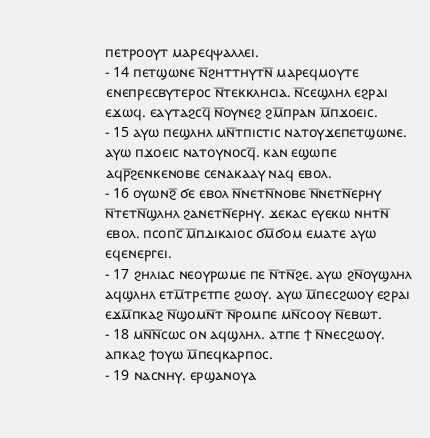ⲡⲉⲧⲣⲟⲟⲩⲧ ⲙⲁⲣⲉϥⲯⲁⲗⲗⲉⲓ.
- 14 ⲡⲉⲧϣⲱⲛⲉ ⲛ̅ϩⲏⲧⲧⲏⲩⲧⲛ̅ ⲙⲁⲣⲉϥⲙⲟⲩⲧⲉ ⲉⲛⲉⲡⲣⲉⲥⲃⲩⲧⲉⲣⲟⲥ ⲛ̅ⲧⲉⲕⲕⲗⲏⲥⲓⲁ. ⲛ̅ⲥⲉϣⲗⲏⲗ ⲉϩⲣⲁⲓ ⲉϫⲱϥ. ⲉⲁⲩⲧⲁϩⲥϥ̅ ⲛ̅ⲟⲩⲛⲉϩ ϩⲙ̅ⲡⲣⲁⲛ ⲙ̅ⲡϫⲟⲉⲓⲥ.
- 15 ⲁⲩⲱ ⲡⲉϣⲗⲏⲗ ⲙⲛ̅ⲧⲡⲓⲥⲧⲓⲥ ⲛⲁⲧⲟⲩϫⲉⲡⲉⲧϣⲱⲛⲉ. ⲁⲩⲱ ⲡϫⲟⲉⲓⲥ ⲛⲁⲧⲟⲩⲛⲟⲥϥ̅. ⲕⲁⲛ ⲉϣⲱⲡⲉ ⲁϥⲣ̅ϩⲉⲛⲕⲉⲛⲟⲃⲉ ⲥⲉⲛⲁⲕⲁⲁⲩ ⲛⲁϥ ⲉⲃⲟⲗ.
- 16 ⲟⲩⲱⲛϩ̅ ϭⲉ ⲉⲃⲟⲗ ⲛ̅ⲛⲉⲧⲛ̅ⲛⲟⲃⲉ ⲛ̅ⲛⲉⲧⲛ̅ⲉⲣⲏⲩ ⲛ̅ⲧⲉⲧⲛ̅ϣⲗⲏⲗ ϩⲁⲛⲉⲧⲛ̅ⲉⲣⲏⲩ. ϫⲉⲕⲁⲥ ⲉⲩⲉⲕⲱ ⲛⲏⲧⲛ̅ ⲉⲃⲟⲗ. ⲡⲥⲟⲡⲥ̅ ⲙ̅ⲡⲇⲓⲕⲁⲓⲟⲥ ϭⲙ̅ϭⲟⲙ ⲉⲙⲁⲧⲉ ⲁⲩⲱ ⲉϥⲉⲛⲉⲣⲅⲉⲓ.
- 17 ϩⲏⲗⲓⲁⲥ ⲛⲉⲟⲩⲣⲱⲙⲉ ⲡⲉ ⲛ̅ⲧⲛ̅ϩⲉ. ⲁⲩⲱ ϩⲛ̅ⲟⲩϣⲗⲏⲗ ⲁϥϣⲗⲏⲗ ⲉⲧⲙ̅ⲧⲣⲉⲧⲡⲉ ϩⲱⲟⲩ. ⲁⲩⲱ ⲙ̅ⲡⲉⲥϩⲱⲟⲩ ⲉϩⲣⲁⲓ ⲉϫⲙ̅ⲡⲕⲁϩ ⲛ̅ϣⲟⲙⲛ̅ⲧ ⲛ̅ⲣⲟⲙⲡⲉ ⲙⲛ̅ⲥⲟⲟⲩ ⲛ̅ⲉⲃⲱⲧ.
- 18 ⲙⲛ̅ⲛ̅ⲥⲱⲥ ⲟⲛ ⲁϥϣⲗⲏⲗ. ⲁⲧⲡⲉ ϯ ⲛ̅ⲛⲉⲥϩⲱⲟⲩ. ⲁⲡⲕⲁϩ ϯⲟⲩⲱ ⲙ̅ⲡⲉϥⲕⲁⲣⲡⲟⲥ.
- 19 ⲛⲁⲥⲛⲏⲩ. ⲉⲣϣⲁⲛⲟⲩⲁ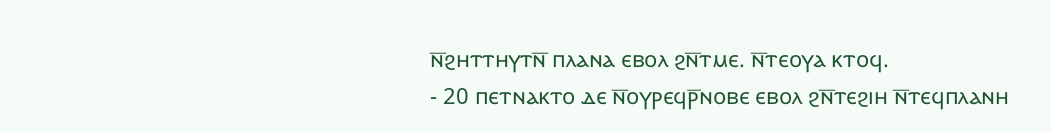ⲛ̅ϩⲏⲧⲧⲏⲩⲧⲛ̅ ⲡⲗⲁⲛⲁ ⲉⲃⲟⲗ ϩⲛ̅ⲧⲙⲉ. ⲛ̅ⲧⲉⲟⲩⲁ ⲕⲧⲟϥ.
- 20 ⲡⲉⲧⲛⲁⲕⲧⲟ ⲇⲉ ⲛ̅ⲟⲩⲣⲉϥⲣ̅ⲛⲟⲃⲉ ⲉⲃⲟⲗ ϩⲛ̅ⲧⲉϩⲓⲏ ⲛ̅ⲧⲉϥⲡⲗⲁⲛⲏ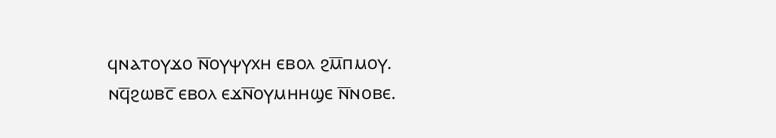ϥⲛⲁⲧⲟⲩϫⲟ ⲛ̅ⲟⲩⲯⲩⲭⲏ ⲉⲃⲟⲗ ϩⲙ̅ⲡⲙⲟⲩ. ⲛϥ̅ϩⲱⲃⲥ̅ ⲉⲃⲟⲗ ⲉϫⲛ̅ⲟⲩⲙⲏⲏϣⲉ ⲛ̅ⲛⲟⲃⲉ.